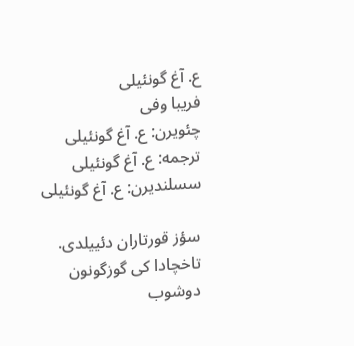ع. آغ‌ گونئیلی
فریبا وفی
چئویرن: ع. آغ‌ گونئیلی
ترجمه: ع. آغ‌ گونئیلی
سسلندیرن: ع. آغ‌ گونئیلی

سؤز قورتاران دئییلدی. تاخچادا کی گوزگونون دوشوب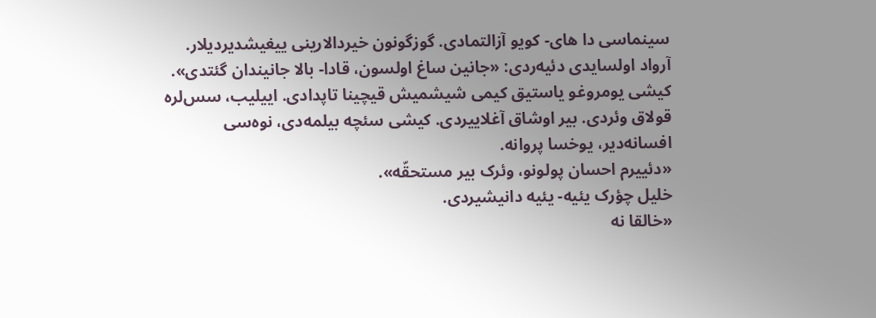سینماسی دا های- کویو آزالتمادی. گوزگونون خیردالارینی ییغیشدیردیلار. آرواد اولسایدی دئیه‌ردی: «جانین ساغ اولسون، قادا- بالا جانیندان گئتدی». کیشی یومروغو یاستیق کیمی شیشمیش قیچینا تاپدادی. اییلیب، سس‌لره قولاق وئردی. بیر اوشاق آغلاییردی. کیشی سئچه بیلمه‌دی، نوه‌سی افسانه‌دیر، یوخسا پروانه.
«دئییرم احسان پولونو، وئرک بیر مستحقّه».
خلیل چؤرک یئیه- یئیه دانیشیردی.
«خالقا نه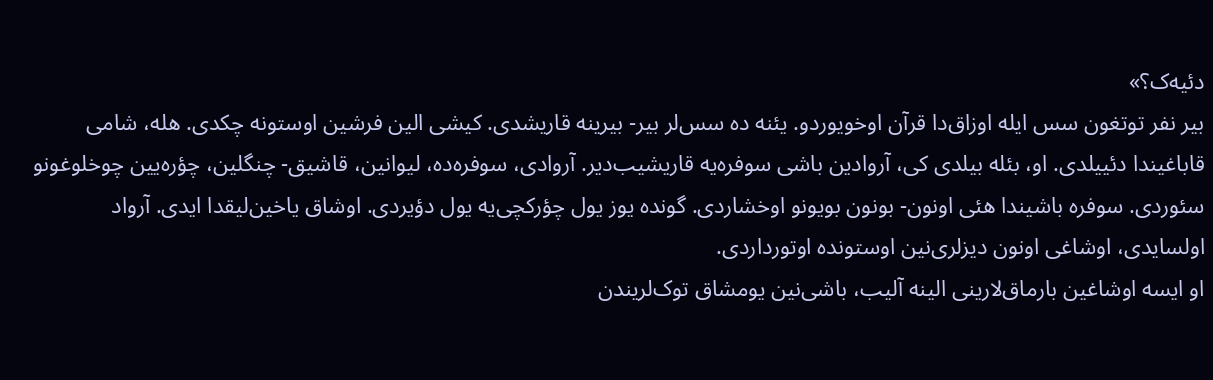دئیه‌ک؟»
بیر نفر توتغون سس ایله اوزاق‌دا قرآن اوخویوردو. یئنه ده سس‌لر بیر- بیرینه قاریشدی. کیشی الین فرشین اوستونه چکدی. هله، شامی قاباغیندا دئییلدی. او، بئله بیلدی کی، آروادین باشی سوفره‌یه قاریشیب‌دیر. آروادی، سوفره‌ده، لیوانین، قاشیق- چنگلین، چؤره‌یین چوخلوغونو سئوردی. سوفره باشیندا هئی اونون- بونون بویونو اوخشاردی. گونده یوز یول چؤرکچی‌یه یول دؤیردی. اوشاق یاخین‌لیقدا ایدی. آرواد اولسایدی، اوشاغی اونون دیزلری‌نین اوستونده اوتورداردی.
او ایسه اوشاغین بارماق‌لارینی الینه آلیب، باشی‌نین یومشاق توک‌لریندن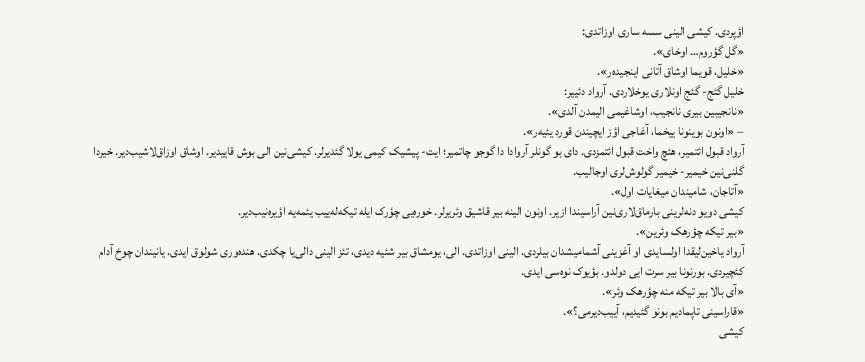اؤپردی. کیشی الینی سسه ساری اوزاتدی:
«گل گؤروم… اوخای».
«خلیل، قویما اوشاق آتانی اینجیده‌ر».
خلیل گئج- گئج اونلاری یوخلاردی. آرواد دئییر:
«نانجیبین بیری نانجیب، اوشاغیمی الیمدن آلدی».
– «اونون بوینونا ییخما، آغاجی اؤز ایچیندن قورد یئیه‌ر».
آرواد قبول ائتمیر، هئچ واخت قبول ائتمزدی. دای بو گونلر آروادا دا گوجو چاتمیر؛ ایت- پیشیک کیمی یولا گئدیرلر. کیشی‌نین الی بوش قاییدیر. اوشاق اوزاق‌لاشیب‌دیر. خیردا گلنی‌نین خیمیر- خیمیر گولوش‌لری اوجالیب.
«آتاجان، شامیندان میغایات اول».
کیشی دویو دنه‌لرینی بارماق‌لاری‌نین آراسیندا ازیر. اونون الینه بیر قاشیق وئریرلر. خوره‌یی چؤرک ایله تیکه‌له‌ییب یئمه‌یه اؤیره‌نیب‌دیر.
«بیر تیکه چؤرهک وئرین».
آرواد یاخین‌لیقدا اولسایدی او آغزینی آشمامیشدان بیلردی. الینی اوزاتدی. الی، یومشاق بیر شئیه دیدی، تئز الینی دالی‌یا چکدی. هنده‌وری شولوق ایدی. یانیندان چوخ آدام کئچیردی. بورنونا بیر سرت ایی دولدو. بؤیوک نوه‌سی ایدی.
«آی بالا بیر تیکه منه چؤرهک وئر».
«قاراسینی تاپمادیم بونو گئیدیم، آییب‌دیرمی؟».
کیشی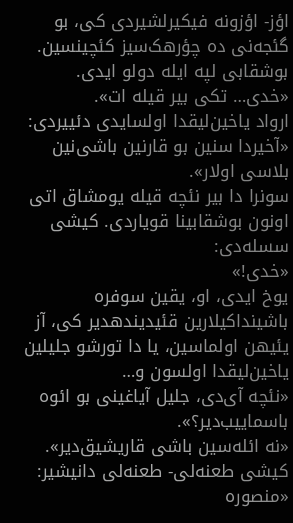اؤز- اؤزونه فیکیرلشیردی کی، بو گئجه‌نی ده چؤرهک‌سیز کئچینسین. بوشقابی لپه ایله دولو ایدی.
«خدی… تکی بیر قیله ات».
ارواد یاخین‌لیقدا اولسایدی دئییردی:
«آخیردا سنین بو قارنین باشی‌نین بلاسی اولار».
سونرا دا بیر نئچه قیله یومشاق اتی اونون بوشقابینا قویاردی. کیشی سسله‌دی:
«خدی!»
یوخ ایدی، او، یقین سوفره باشینداکیلارین قئیدیندهدیر کی، آز یئیهن اولماسین، یا دا تورشو جلیلین یاخین‌لیقدا اولسون و…
«نئچه آی‌دی، جلیل آیاغینی بو ائوه باسماییب‌دیر؟».
«نه ائله‌سین باشی قاریشیق‌دیر».
کیشی طعنه‌لی- طعنه‌لی دانیشیر:
«منصوره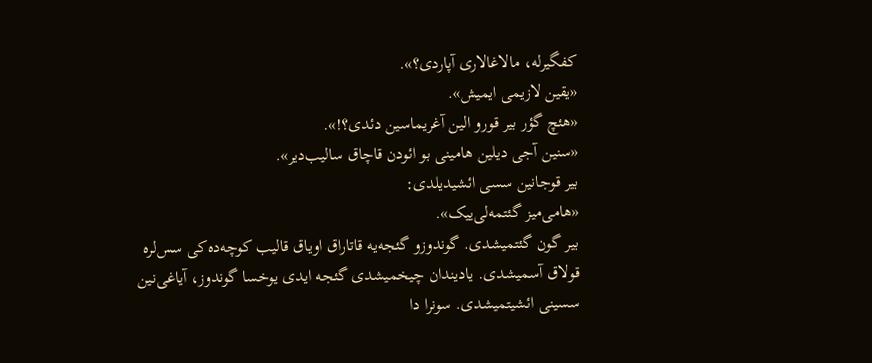کفگیرله، مالاغالاری آپاردی؟».
«یقین لازیمی ایمیش».
«هئچ گؤر بیر قورو الین آغریماسین دئدی؟!».
«سنین آجی دیلین هامینی بو ائودن قاچاق سالیب‌دیر».
بیر قوجانین سسی ائشیدیلدی:
«هامی‌میز گئتمه‌لی‌ییک».
بیر گون گئتمیشدی. گوندوزو گئجه‌یه قاتاراق اویاق قالیب کوچه‌ده‌کی سس‌لره قولاق آسمیشدی. یادیندان چیخمیشدی گئجه ایدی یوخسا گوندوز، آیاغی‌نین سسینی ائشیتمیشدی. سونرا دا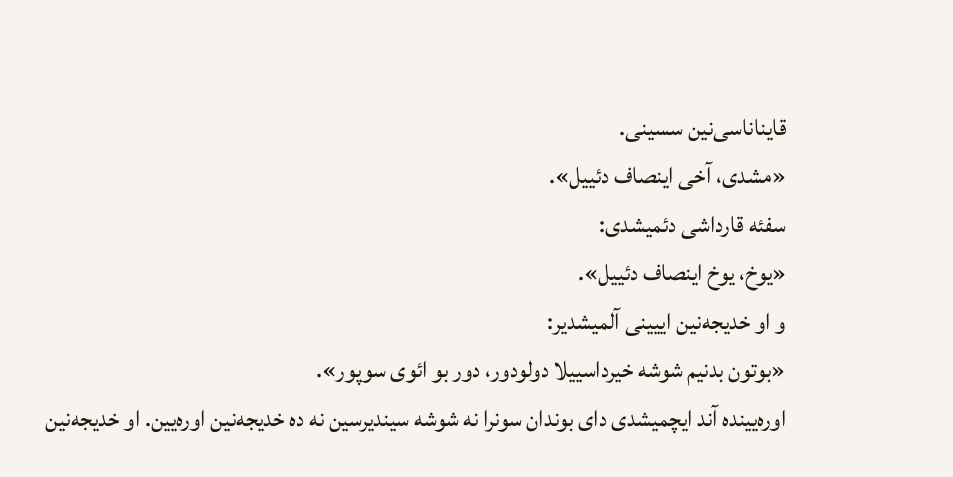قایناناسی‌نین سسینی.
«مشدی، آخی اینصاف دئییل».
سفئه قارداشی دئمیشدی:
«یوخ، یوخ اینصاف دئییل».
و او خدیجه‌نین اییینی آلمیشدیر:
«بوتون بدنیم شوشه خیرداسییلا دولودور، دور بو ائوی سوپور».
اوره‌یینده آند ایچمیشدی دای بوندان سونرا نه شوشه سیندیرسین نه ده خدیجه‌نین اوره‌یین. او خدیجه‌نین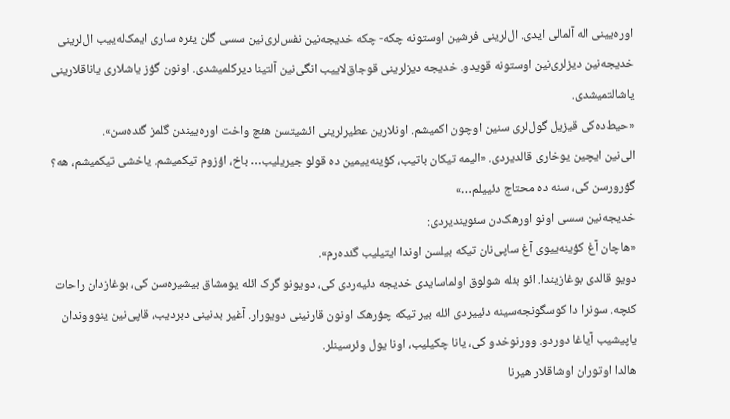اوره‌یینی اله آلمالی ایدی. ال‌لرینی فرشین اوستونه چکه- چکه خدیجه‌نین نفس‌لری‌نین سسی گلن یئره ساری ایمک‌له‌ییب ال‌لرینی خدیجه‌نین دیزلری‌نین اوستونه قویدو. خدیجه دیزلرینی قوجاق‌لاییب انگی‌نین آلتینا دیرکلمیشدی. اونون گؤز یاشلاری یاناقلارینی یاشالتمیشدی.
«حیط‌ده‌کی قیزیل گول‌لری سنین اوچون اکمیشم. اونلارین عطیرلرینی ائشیتسن هئچ واخت اوره‌ییندن گلمز گئده‌سن».
الی‌نین ایچین یوخاری قالدیردی. «الیمه تیکان باتیب، کؤینه‌ییمین ده قولو جیریلیب… باخ، اؤزوم تیکمیشم. یاخشی تیکمیشم، هه؟ گؤرورسن کی، سنه ده محتاج دئییلم…»
خدیجه‌نین سسی اونو اورهک‌دن سئویندیردی:
«هاچان آغ کؤینه‌ییوی آغ ساپی‌نان تیکه بیلسن اوندا ایتیلیب گئده‌رم».
دویو قالدی بوغازیندا. ائو بئله شولوق اولماسایدی خدیجه دئیه‌ردی کی، دویونو گرک ائله یومشاق بیشیره‌سن کی، بوغازدان راحات کئچه. سونرا دا کوسگونجه‌سینه دئییردی ائله بیر تیکه چؤرهک اونون قارنینی دویورار. آغیر بدنینی دبردیب، قاپی‌نین ینوووندان یاپیشیب آیاغا دوردو. وورنوخدو کی، یانا چکیلیب، اونا یول وئرسینلر.
هالدا اوتوران‌ اوشاقلار هیرنا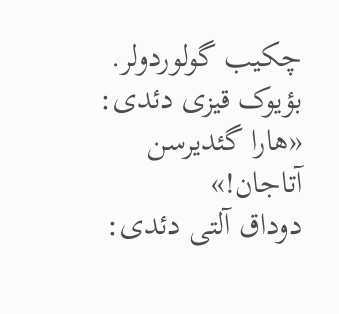چکیب گولوردولر.
بؤیوک قیزی دئدی:
«هارا گئدیرسن آتاجان!»
دوداق آلتی دئدی: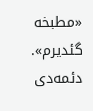«مطبخه گئدیرم».
دئمه‌دی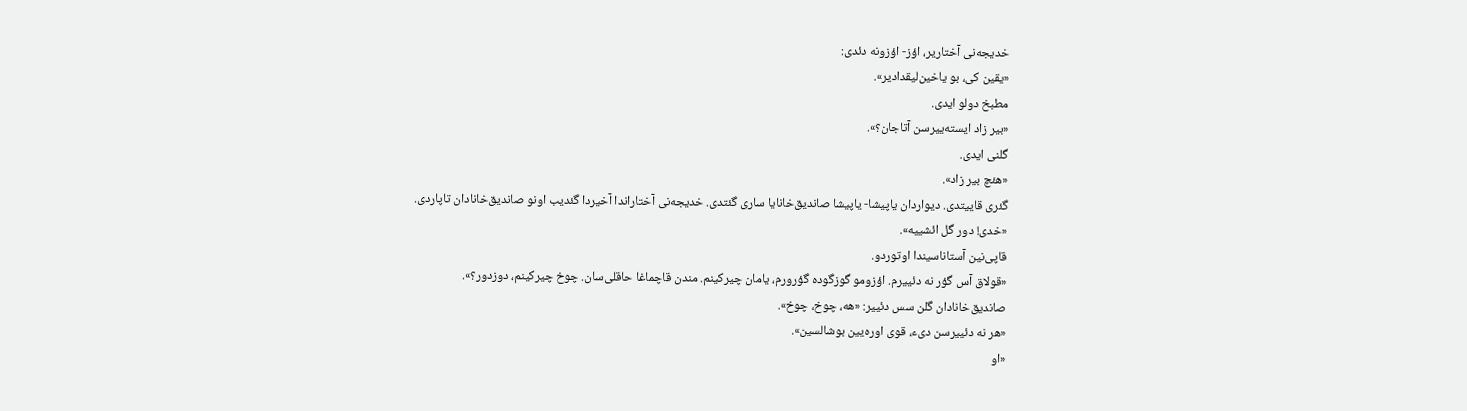خدیجه‌نی آختاریر، اؤز- اؤزونه دئدی:
«یقین کی، بو یاخین‌لیقدادیر».
مطبخ دولو ایدی.
«بیر زاد ایسته‌ییرسن آتاجان؟».
گلنی ایدی.
«هئچ بیر زاد».
گئری قاییتدی. دیواردان یاپیشا- یاپیشا صاندیق‌خانایا ساری گئتدی. خدیجه‌نی آختاراندا آخیردا گئدیب اونو صاندیق‌خانادان تاپاردی.
«خدی! دور گل ائشییه».
قاپی‌نین آستاناسیندا اوتوردو.
«قولاق آس گؤر نه دئییرم. اؤزومو گوزگوده گؤرورم، یامان چیرکینم. مندن قاچماغا حاقلی‌سان. چوخ چیرکینم، دوزدور؟».
صاندیق‌خانادان گلن سس دئییر: «هه، چوخ، چوخ».
«هر نه دئییرسن دی‌ء، قوی اوره‌یین بوشالسین».
«او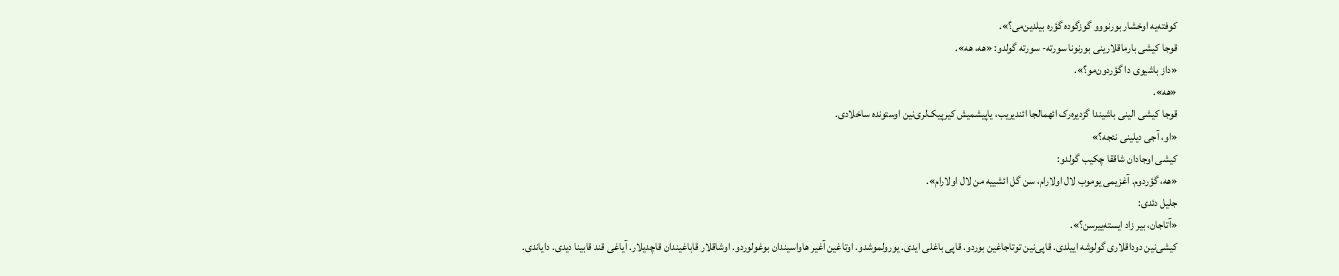کوفته‌یه اوخشار بورنووو گوزگوده گؤره بیلدین‌می؟».
قوجا کیشی بارماقلارینی بورنونا سورته- سورته گولدو: «هه، هه».
«داز باشیوی دا گؤردون‌مو؟».
«هه».
قوجا کیشی الینی باشیندا گزدیره‌رک ائهمالجا ائندیریب، یاپیشمیش کیرپیک‌لری‌نین اوستونده ساخلادی.
«او، آجی دیلینی نئجه؟»
کیشی اوجادان شاققا چکیب گولدو:
«هه، گؤردوم. آغزیمی یوموب لال اولارام، سن گل ائشییه من لال اولارام».
جلیل دئدی:
«آتاجان، بیر زاد ایسته‌ییرسن؟».
کیشی‌نین دوداقلاری گولوشه اییلدی. قاپی‌نین توتاجاغین بوردو. قاپی باغلی ایدی. یورولموشدو. اوتاغین آغیر هاواسیندان بوغولوردو. اوشاقلار قاباغیندان قاچدیلار. آیاغی قند قابینا دیدی. دایاندی.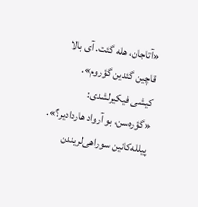«آتاجان، هله گئت. آی بالا قاچین گئدین گؤروم».
کیشی فیکیرلشدی:
«گؤره‌سن، بو آرواد هاردادیر؟».
پیلله‌کانین سوراهی‌لریندن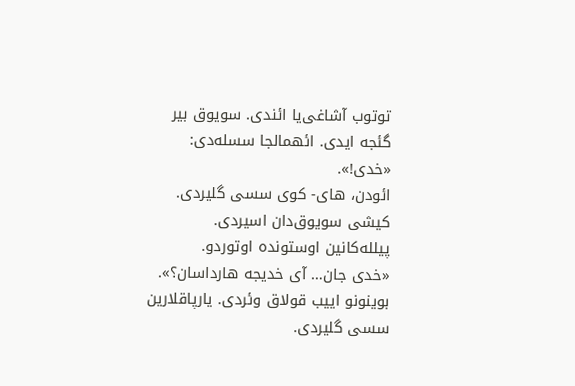توتوب آشاغی‌یا ائندی. سویوق بیر گئجه ایدی. ائهمالجا سسله‌دی:
«خدی!».
ائودن، های- کوی سسی گلیردی. کیشی سویوق‌دان اسیردی. پیلله‌کانین اوستونده اوتوردو.
«خدی جان… آی خدیجه هارداسان؟».
بوینونو اییب قولاق وئردی. یارپاقلارین سسی گلیردی.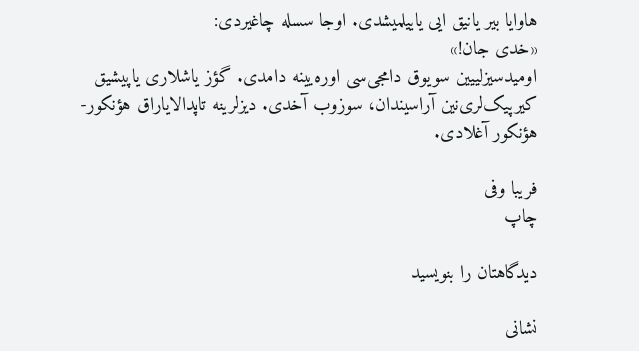هاوایا بیر یانیق ایی یاییلمیشدی. اوجا سسله چاغیردی:
«خدی جان!»
اومیدسیزلییین سویوق دامجی‌سی اوره‌یینه دامدی. گؤز یاشلاری یاپیشیق کیرپیک‌لری‌نین آراسیندان، سوزوب آخدی. دیزلرینه تاپدالایاراق هؤنکور- هؤنکور آغلادی.

فریبا وفی
چاپ

دیدگاهتان را بنویسید

نشانی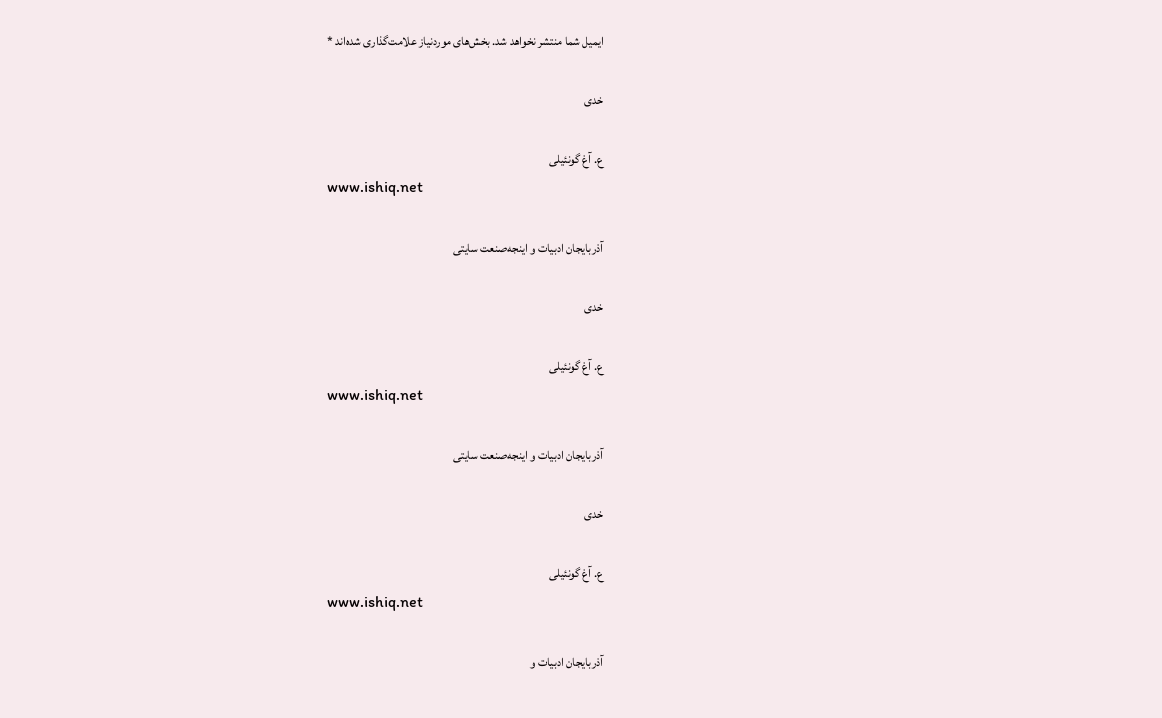ایمیل شما منتشر نخواهد شد. بخش‌های موردنیاز علامت‌گذاری شده‌اند *

خدی

ع. آغ‌ گونئیلی
www.ishiq.net

آذربایجان ادبیات و اینجه‌صنعت سایتی

خدی

ع. آغ‌ گونئیلی
www.ishiq.net

آذربایجان ادبیات و اینجه‌صنعت سایتی

خدی

ع. آغ‌ گونئیلی
www.ishiq.net

آذربایجان ادبیات و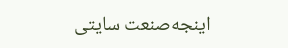اینجه‌صنعت سایتی